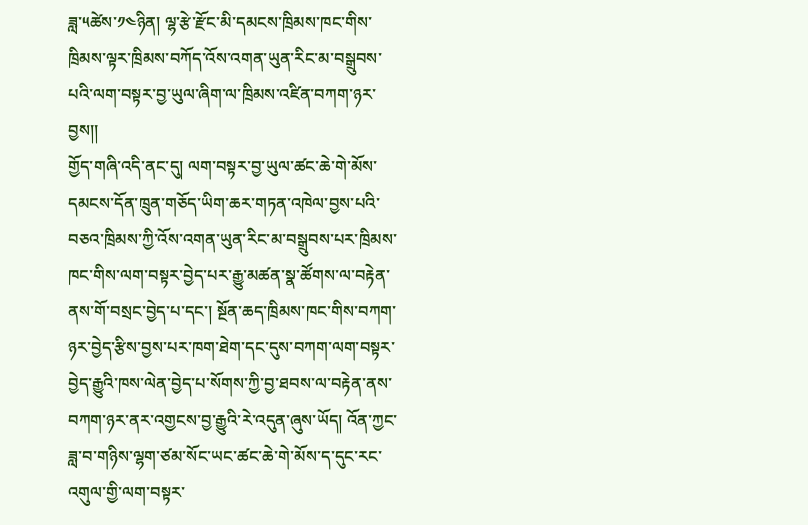ཟླ་༥ཚེས་༡༤ཉིན། ལྷ་རྩེ་རྫོང་མི་དམངས་ཁྲིམས་ཁང་གིས་ཁྲིམས་ལྟར་ཁྲིམས་བཀོད་འོས་འགན་ཡུན་རིང་མ་བསྒྲུབས་པའི་ལག་བསྟར་བྱ་ཡུལ་ཞིག་ལ་ཁྲིམས་འཛིན་བཀག་ཉར་བྱས།།
གྱོད་གཞི་འདི་ནང་དུ། ལག་བསྟར་བྱ་ཡུལ་ཚང་ཆེ་གེ་མོས་དམངས་དོན་ཁྲུན་གཅོད་ཡིག་ཆར་གཏན་འཁེལ་བྱས་པའི་བཅའ་ཁྲིམས་ཀྱི་འོས་འགན་ཡུན་རིང་མ་བསྒྲུབས་པར་ཁྲིམས་ཁང་གིས་ལག་བསྟར་བྱེད་པར་རྒྱུ་མཚན་སྣ་ཚོགས་ལ་བརྟེན་ནས་གོ་བསྲང་བྱེད་པ་དང་། སྔོན་ཆད་ཁྲིམས་ཁང་གིས་བཀག་ཉར་བྱེད་རྩིས་བྱས་པར་ཁག་ཐེག་དང་དུས་བཀག་ལག་བསྟར་བྱེད་རྒྱུའི་ཁས་ལེན་བྱེད་པ་སོགས་ཀྱི་བྱ་ཐབས་ལ་བརྟེན་ནས་བཀག་ཉར་ནར་འགྱངས་བྱ་རྒྱུའི་རེ་འདུན་ཞུས་ཡོད། འོན་ཀྱང་ཟླ་བ་གཉིས་ལྷག་ཙམ་སོང་ཡང་ཚང་ཆེ་གེ་མོས་ད་དུང་རང་འགུལ་གྱི་ལག་བསྟར་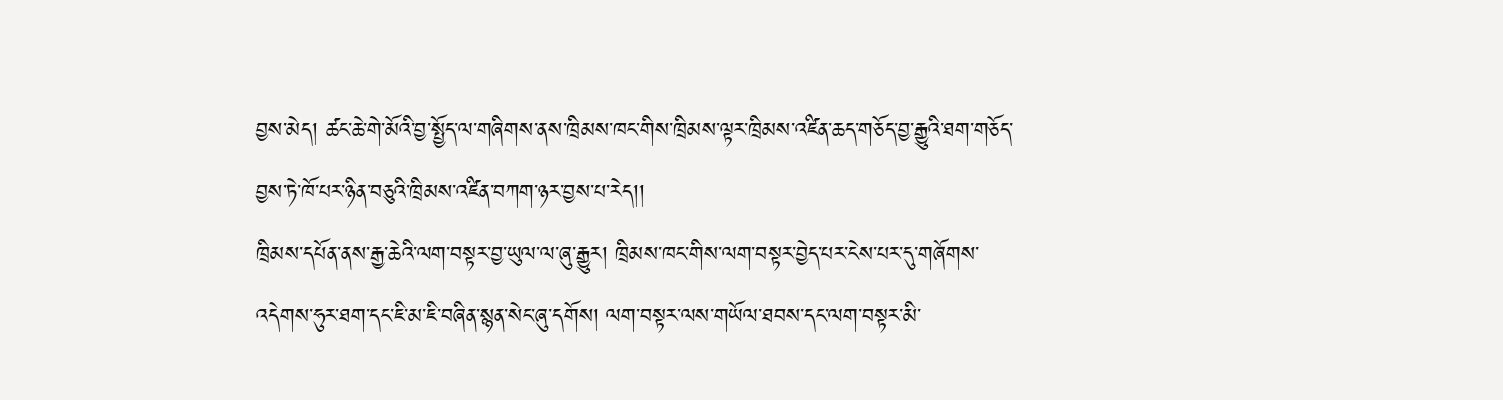བྱས་མེད། ཚང་ཆེ་གེ་མོའི་བྱ་སྤྱོད་ལ་གཞིགས་ནས་ཁྲིམས་ཁང་གིས་ཁྲིམས་ལྟར་ཁྲིམས་འཛིན་ཆད་གཅོད་བྱ་རྒྱུའི་ཐག་གཅོད་བྱས་ཏེ་ཁོ་པར་ཉིན་བཅུའི་ཁྲིམས་འཛིན་བཀག་ཉར་བྱས་པ་རེད།།
ཁྲིམས་དཔོན་ནས་རྒྱ་ཆེའི་ལག་བསྟར་བྱ་ཡུལ་ལ་ཞུ་རྒྱུར། ཁྲིམས་ཁང་གིས་ལག་བསྟར་བྱེད་པར་ངེས་པར་དུ་གཞོགས་འདེགས་ཧུར་ཐག་དང་ཇི་མ་ཇི་བཞིན་སྙན་སེང་ཞུ་དགོས། ལག་བསྟར་ལས་གཡོལ་ཐབས་དང་ལག་བསྟར་མི་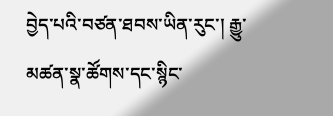བྱེད་པའི་བཙན་ཐབས་ཡིན་རུང་། རྒྱུ་མཚན་སྣ་ཚོགས་དང་སྙིང་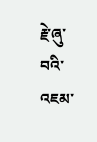རྗེ་ཞུ་བའི་འཇམ་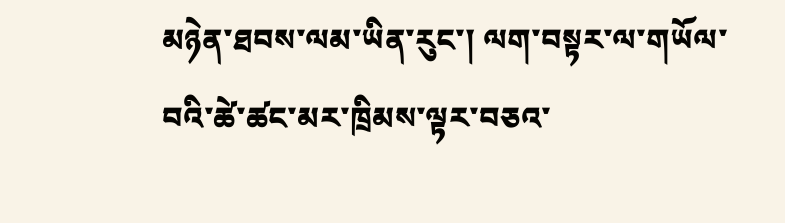མཉེན་ཐབས་ལམ་ཡིན་རུང་། ལག་བསྟར་ལ་གཡོལ་བའི་ཚེ་ཚང་མར་ཁྲིམས་ལྟར་བཅའ་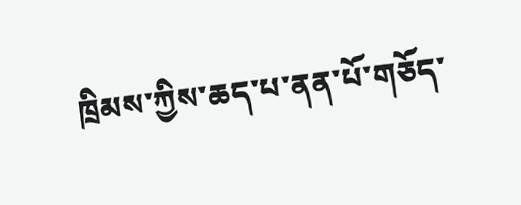ཁྲིམས་ཀྱིས་ཆད་པ་ནན་པོ་གཅོད་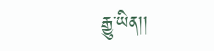རྒྱུ་ཡིན།།